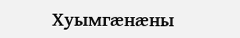Хуымгæнæны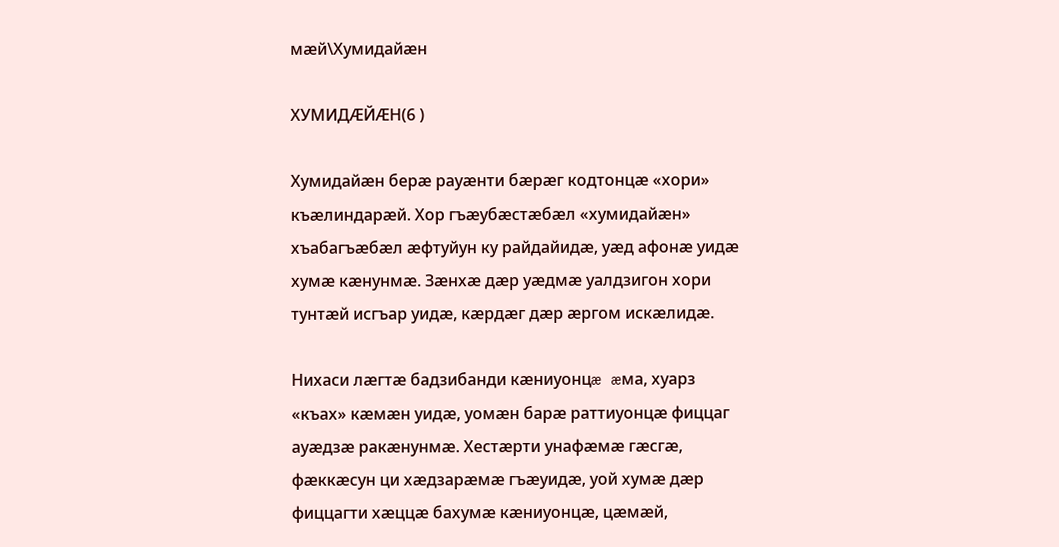мæй\Хумидайæн

ХУМИДÆЙÆН(6 )

Хумидайæн берæ рауæнти бæрæг кодтонцæ «хори» къæлиндарæй. Хор гъæубæстæбæл «хумидайæн» хъабагъæбæл æфтуйун ку райдайидæ, уæд афонæ уидæ хумæ кæнунмæ. Зæнхæ дæр уæдмæ уалдзигон хори тунтæй исгъар уидæ, кæрдæг дæр æргом искæлидæ.

Нихаси лæгтæ бадзибанди кæниуонцæ æма, хуарз «къах» кæмæн уидæ, уомæн барæ раттиуонцæ фиццаг ауæдзæ ракæнунмæ. Хестæрти унафæмæ гæсгæ, фæккæсун ци хæдзарæмæ гъæуидæ, уой хумæ дæр фиццагти хæццæ бахумæ кæниуонцæ, цæмæй,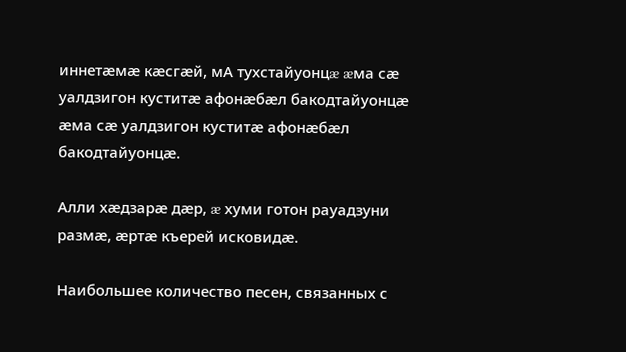иннетæмæ кæсгæй, мА тухстайуонцæ æма сæ уалдзигон куститæ афонæбæл бакодтайуонцæ æма сæ уалдзигон куститæ афонæбæл бакодтайуонцæ.

Алли хæдзарæ дæр, æ хуми готон рауадзуни размæ, æртæ къерей исковидæ.

Наибольшее количество песен, связанных с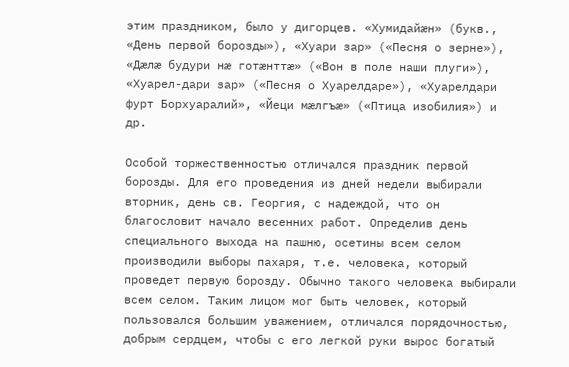этим праздником, было у дигорцев. «Хумидайæн» (букв., «День первой борозды»), «Хуари зар» («Песня о зерне»), «Дæлæ будури нæ готæнттæ» («Вон в поле наши плуги»), «Хуарел-дари зар» («Песня о Хуарелдаре»), «Хуарелдари фурт Борхуаралий», «Йеци мæлгъæ» («Птица изобилия») и др.

Особой торжественностью отличался праздник первой борозды. Для его проведения из дней недели выбирали вторник, день св. Георгия, с надеждой, что он благословит начало весенних работ. Определив день специального выхода на пашню, осетины всем селом производили выборы пахаря, т.е. человека, который проведет первую борозду. Обычно такого человека выбирали всем селом. Таким лицом мог быть человек, который пользовался большим уважением, отличался порядочностью, добрым сердцем, чтобы с его легкой руки вырос богатый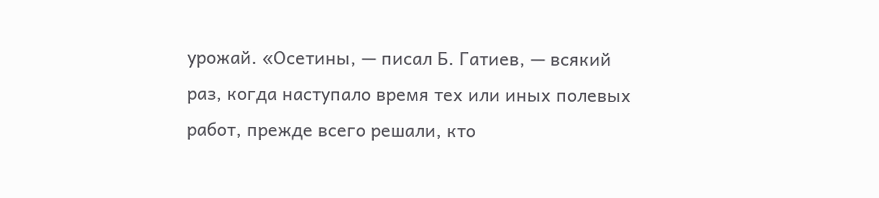урожай. «Осетины, — писал Б. Гатиев, — всякий раз, когда наступало время тех или иных полевых работ, прежде всего решали, кто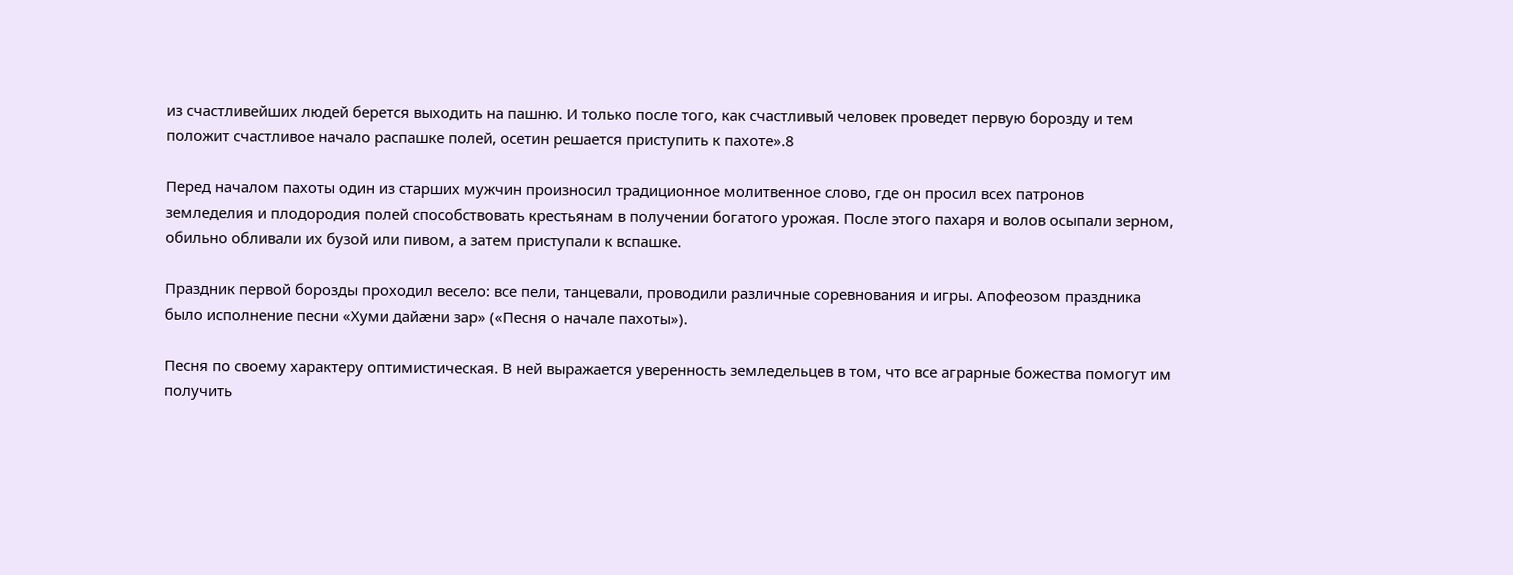из счастливейших людей берется выходить на пашню. И только после того, как счастливый человек проведет первую борозду и тем положит счастливое начало распашке полей, осетин решается приступить к пахоте».8

Перед началом пахоты один из старших мужчин произносил традиционное молитвенное слово, где он просил всех патронов земледелия и плодородия полей способствовать крестьянам в получении богатого урожая. После этого пахаря и волов осыпали зерном, обильно обливали их бузой или пивом, а затем приступали к вспашке.

Праздник первой борозды проходил весело: все пели, танцевали, проводили различные соревнования и игры. Апофеозом праздника было исполнение песни «Хуми дайæни зар» («Песня о начале пахоты»).

Песня по своему характеру оптимистическая. В ней выражается уверенность земледельцев в том, что все аграрные божества помогут им получить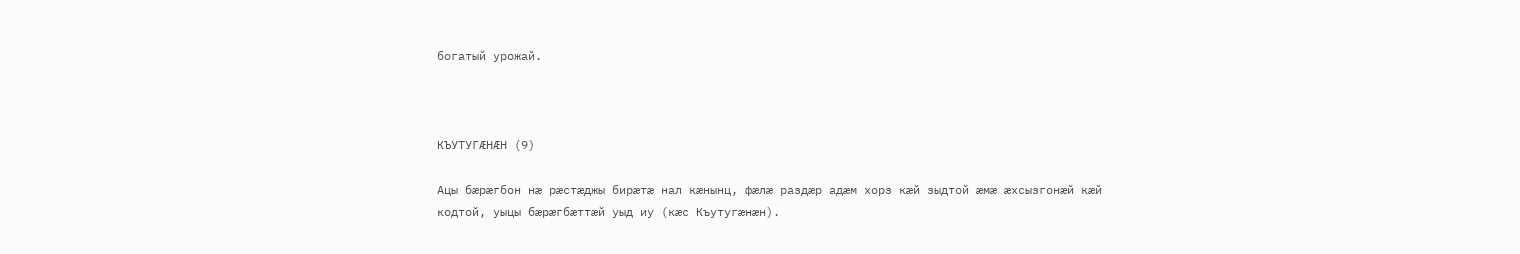богатый урожай.



КЪУТУГÆНÆН (9)

Ацы бæрæгбон нæ рæстæджы бирæтæ нал кæнынц, фæлæ раздæр адæм хорз кæй зыдтой æмæ æхсызгонæй кæй кодтой, уыцы бæрæгбæттæй уыд иу (кæс Къутугæнæн).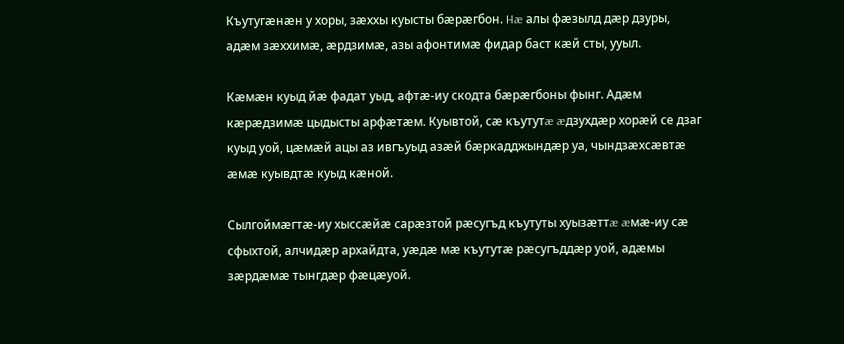Къутугæнæн у хоры, зæххы куысты бæрæгбон. Hæ алы фæзылд дæр дзуры, адæм зæххимæ, æрдзимæ, азы афонтимæ фидар баст кæй сты, ууыл.

Кæмæн куыд йæ фадат уыд, афтæ-иу скодта бæрæгбоны фынг. Адæм кæрæдзимæ цыдысты арфæтæм. Куывтой, сæ къутутæ æдзухдæр хорæй се дзаг куыд уой, цæмæй ацы аз ивгъуыд азæй бæркадджындæр уа, чындзæхсæвтæ æмæ куывдтæ куыд кæной.

Сылгоймæгтæ-иу хыссæйæ сарæзтой рæсугъд къутуты хуызæттæ æмæ-иу сæ сфыхтой, алчидæр архайдта, уæдæ мæ къутутæ рæсугъддæр уой, адæмы зæрдæмæ тынгдæр фæцæуой.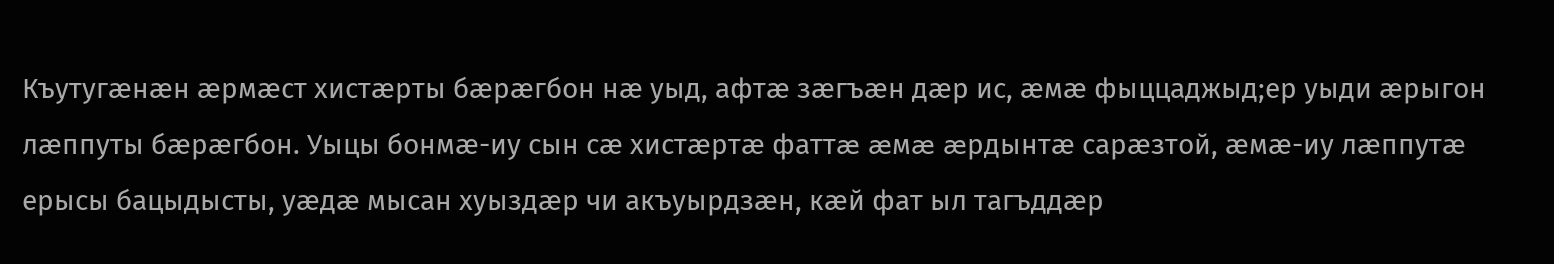Къутугæнæн æрмæст хистæрты бæрæгбон нæ уыд, афтæ зæгъæн дæр ис, æмæ фыццаджыд;ер уыди æрыгон лæппуты бæрæгбон. Уыцы бонмæ-иу сын сæ хистæртæ фаттæ æмæ æрдынтæ сарæзтой, æмæ-иу лæппутæ ерысы бацыдысты, уæдæ мысан хуыздæр чи акъуырдзæн, кæй фат ыл тагъддæр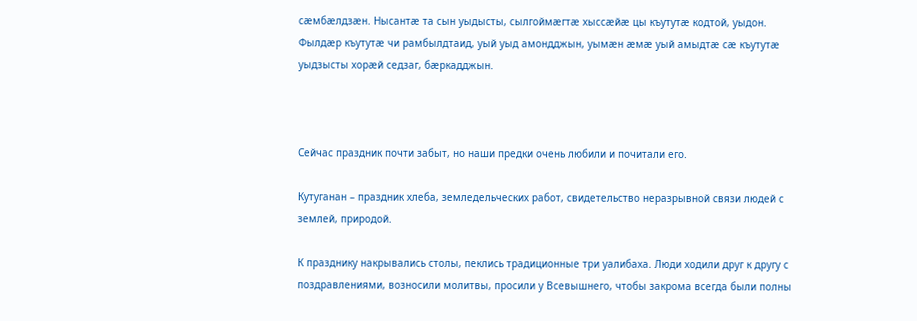сæмбæлдзæн. Нысантæ та сын уыдысты, сылгоймæгтæ хыссæйæ цы къутутæ кодтой, уыдон. Фылдæр къутутæ чи рамбылдтаид, уый уыд амондджын, уымæн æмæ уый амыдтæ сæ къутутæ уыдзысты хорæй седзаг, бæркадджын.



Сейчас праздник почти забыт, но наши предки очень любили и почитали его.

Кутуганан – праздник хлеба, земледельческих работ, свидетельство неразрывной связи людей с землей, природой.

К празднику накрывались столы, пеклись традиционные три уалибаха. Люди ходили друг к другу с поздравлениями, возносили молитвы, просили у Всевышнего, чтобы закрома всегда были полны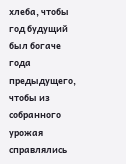хлеба, чтобы год будущий был богаче года предыдущего, чтобы из собранного урожая справлялись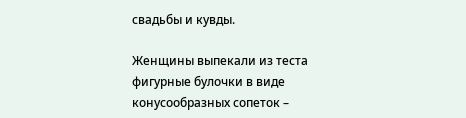свадьбы и кувды.

Женщины выпекали из теста фигурные булочки в виде конусообразных сопеток –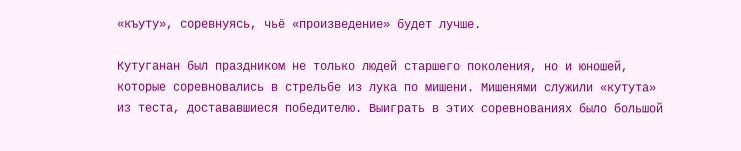«къуту», соревнуясь, чьё «произведение» будет лучше.

Кутуганан был праздником не только людей старшего поколения, но и юношей, которые соревновались в стрельбе из лука по мишени. Мишенями служили «кутута» из теста, достававшиеся победителю. Выиграть в этих соревнованиях было большой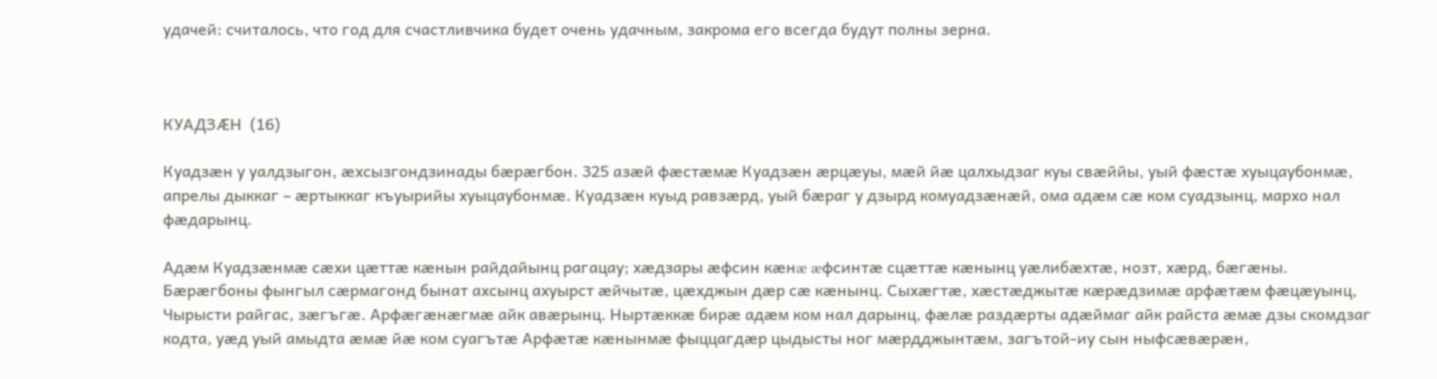удачей: считалось, что год для счастливчика будет очень удачным, закрома его всегда будут полны зерна.



КУАДЗÆН  (16)

Куадзæн у уалдзыгон, æхсызгондзинады бæрæгбон. 325 азæй фæстæмæ Куадзæн æрцæуы, мæй йæ цалхыдзаг куы свæййы, уый фæстæ хуыцаубонмæ, апрелы дыккаг – æртыккаг къуырийы хуыцаубонмæ. Куадзæн куыд равзæрд, уый бæраг у дзырд комуадзæнæй, ома адæм сæ ком суадзынц, мархо нал фæдарынц.

Адæм Куадзæнмæ сæхи цæттæ кæнын райдайынц рагацау; хæдзары æфсин кæнæ æфсинтæ сцæттæ кæнынц уæлибæхтæ, нозт, хæрд, бæгæны. Бæрæгбоны фынгыл сæрмагонд бынат ахсынц ахуырст æйчытæ, цæхджын дæр сæ кæнынц. Сыхæгтæ, хæстæджытæ кæрæдзимæ арфæтæм фæцæуынц, Чырысти райгас, зæгъгæ. Арфæгæнæгмæ айк авæрынц. Ныртæккæ бирæ адæм ком нал дарынц, фæлæ раздæрты адæймаг айк райста æмæ дзы скомдзаг кодта, уæд уый амыдта æмæ йæ ком суагътæ Арфæтæ кæнынмæ фыццагдæр цыдысты ног мæрдджынтæм, загътой-иу сын ныфсæвæрæн,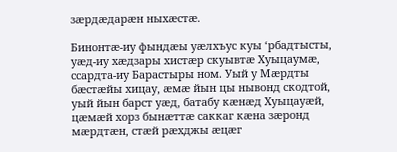зæрдæдарæн ныхæстæ.

Бинонтæ-иу фындæы уæлхъус куы ‘рбадтысты, уæд-иу хæдзары хистæр скуывтæ Хуыцаумæ, ссардта-иу Барастыры ном. Уый у Мæрдты бæстæйы хицау, æмæ йын цы нывонд скодтой, уый йын барст уæд, батабу кæнæд Хуыцауæй, цæмæй хорз бынæттæ саккаг кæна зæронд мæрдтæн, стæй рæхджы æцæг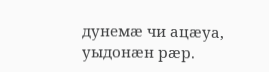дунемæ чи ацæуа, уыдонæн рæр.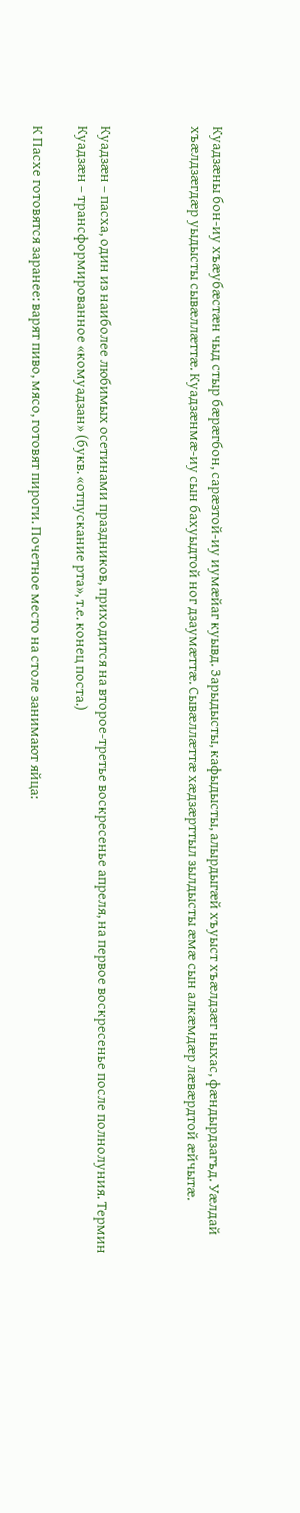Куадзæны бон-иу хъæубæстæн чыд стыр бæрæгбон, сарæзтой-иу иумæйаг куывд. Зарыдысты, кафыдысты, алырдыгæй хъуыст хъæлдзæг ныхас, фæндырдзагъд. Уæлдай хъæлдзæгдæр уыдысты сывæллæттæ. Куадзæнмæ-иу сын бахуыдтой ног дзаумæттæ. Сывæллæттæ хæдзæрттыл зылдысты æмæ сын алкæмдæр лæвæрдтой æйчытæ.



Куадзæн – пасха, один из наиболее любимых осетинами праздников, приходится на второе-третье воскресенье апреля, на первое воскресенье после полнолуния. Термин Куадзæн – трансформированное «комуадзан» (букв. «отпускание рта», т.е. конец поста.)

К Пасхе готовятся заранее: варят пиво, мясо, готовят пироги. Почетное место на столе занимают яйца: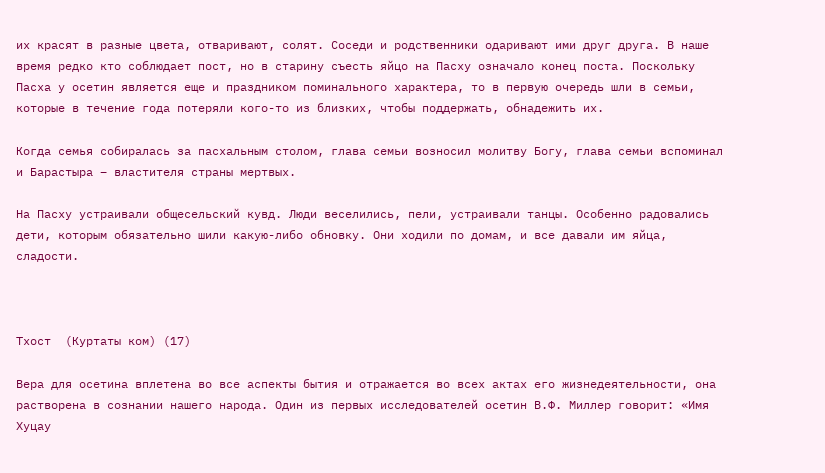их красят в разные цвета, отваривают, солят. Соседи и родственники одаривают ими друг друга. В наше время редко кто соблюдает пост, но в старину съесть яйцо на Пасху означало конец поста. Поскольку Пасха у осетин является еще и праздником поминального характера, то в первую очередь шли в семьи, которые в течение года потеряли кого-то из близких, чтобы поддержать, обнадежить их.

Когда семья собиралась за пасхальным столом, глава семьи возносил молитву Богу, глава семьи вспоминал и Барастыра – властителя страны мертвых.

На Пасху устраивали общесельский кувд. Люди веселились, пели, устраивали танцы. Особенно радовались дети, которым обязательно шили какую-либо обновку. Они ходили по домам, и все давали им яйца, сладости.



Тхост  (Куртаты ком) (17)

Вера для осетина вплетена во все аспекты бытия и отражается во всех актах его жизнедеятельности, она растворена в сознании нашего народа. Один из первых исследователей осетин В.Ф. Миллер говорит: «Имя Хуцау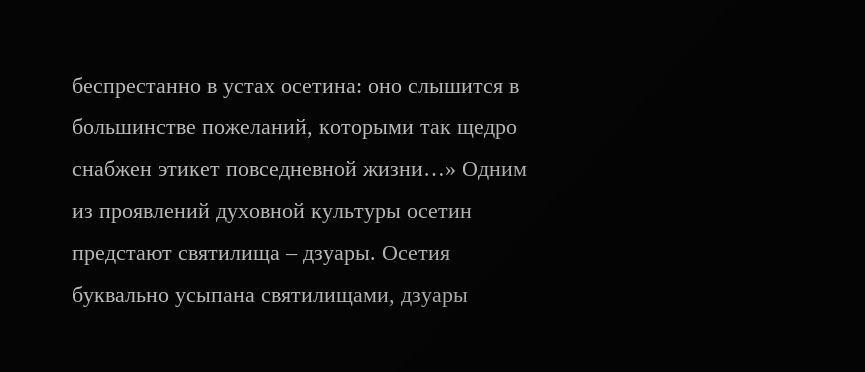беспрестанно в устах осетина: оно слышится в большинстве пожеланий, которыми так щедро снабжен этикет повседневной жизни…» Одним из проявлений духовной культуры осетин предстают святилища – дзуары. Осетия буквально усыпана святилищами, дзуары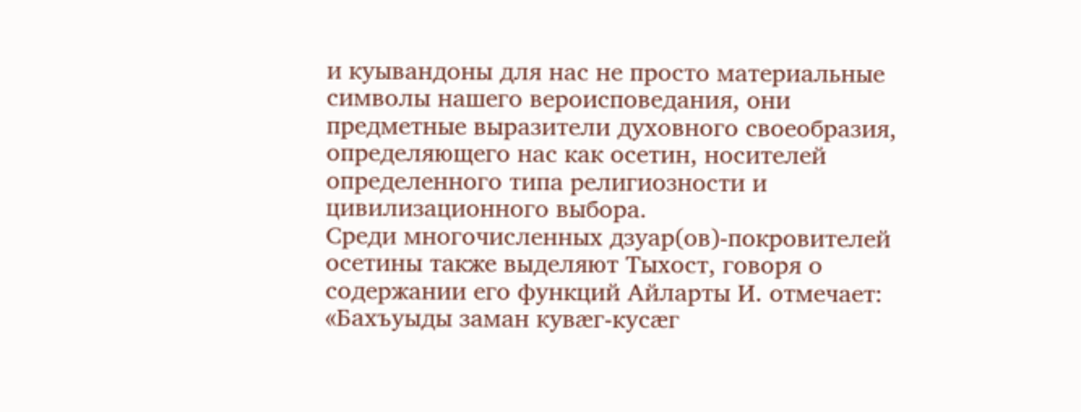и куывандоны для нас не просто материальные символы нашего вероисповедания, они предметные выразители духовного своеобразия, определяющего нас как осетин, носителей определенного типа религиозности и цивилизационного выбора.
Среди многочисленных дзуар(ов)-покровителей осетины также выделяют Тыхост, говоря о содержании его функций Айларты И. отмечает: «Бахъуыды заман кувæг-кусæг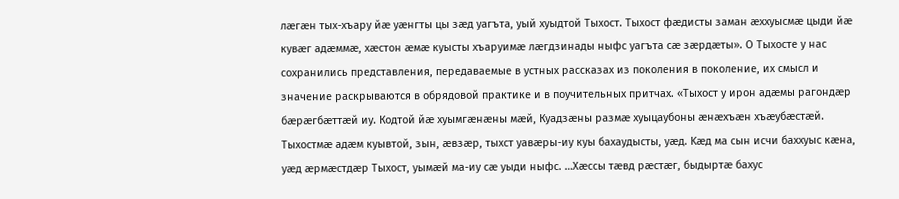лæгæн тых-хъару йæ уæнгты цы зæд уагъта, уый хуыдтой Тыхост. Тыхост фæдисты заман æххуысмæ цыди йæ кувæг адæммæ, хæстон æмæ куысты хъаруимæ лæгдзинады ныфс уагъта сæ зæрдæты». О Тыхосте у нас сохранились представления, передаваемые в устных рассказах из поколения в поколение, их смысл и значение раскрываются в обрядовой практике и в поучительных притчах. «Тыхост у ирон адæмы рагондæр бæрæгбæттæй иу. Кодтой йæ хуымгæнæны мæй, Куадзæны размæ хуыцаубоны æнæхъæн хъæубæстæй. Тыхостмæ адæм куывтой, зын, æвзæр, тыхст уавæры-иу куы бахаудысты, уæд. Kæд ма сын исчи баххуыс кæна, уæд æрмæстдæр Тыхост, уымæй ма-иу сæ уыди ныфс. …Хæссы тæвд рæстæг, быдыртæ бахус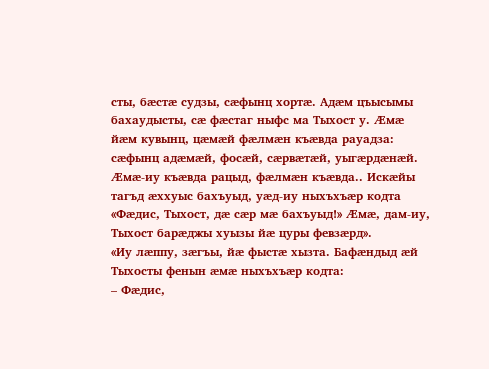сты, бæстæ судзы, сæфынц хортæ. Адæм цъысымы бахаудысты, сæ фæстаг ныфс ма Тыхост у. Æмæ йæм кувынц, цæмæй фæлмæн къæвда рауадза: сæфынц адæмæй, фосæй, сæрвæтæй, уыгæрдæнæй. Æмæ-иу къæвда рацыд, фæлмæн къæвда.. Искæйы тагъд æххуыс бахъуыд, уæд-иу ныхъхъæр кодта «Фæдис, Тыхост, дæ сæр мæ бахъуыд!» Æмæ, дам-иу, Тыхост барæджы хуызы йæ цуры февзæрд».
«Иу лæппу, зæгъы, йæ фыстæ хызта. Бафæндыд æй Тыхосты фенын æмæ ныхъхъæр кодта:
– Фæдис,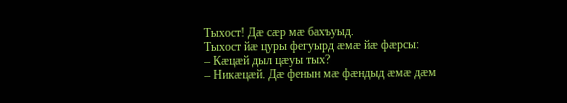Тыхост! Дæ сæр мæ бахъуыд.
Тыхост йæ цуры фегуырд æмæ йæ фæрсы:
– Кæцæй дыл цæуы тых?
– Никæцæй. Дæ фенын мæ фæндыд æмæ дæм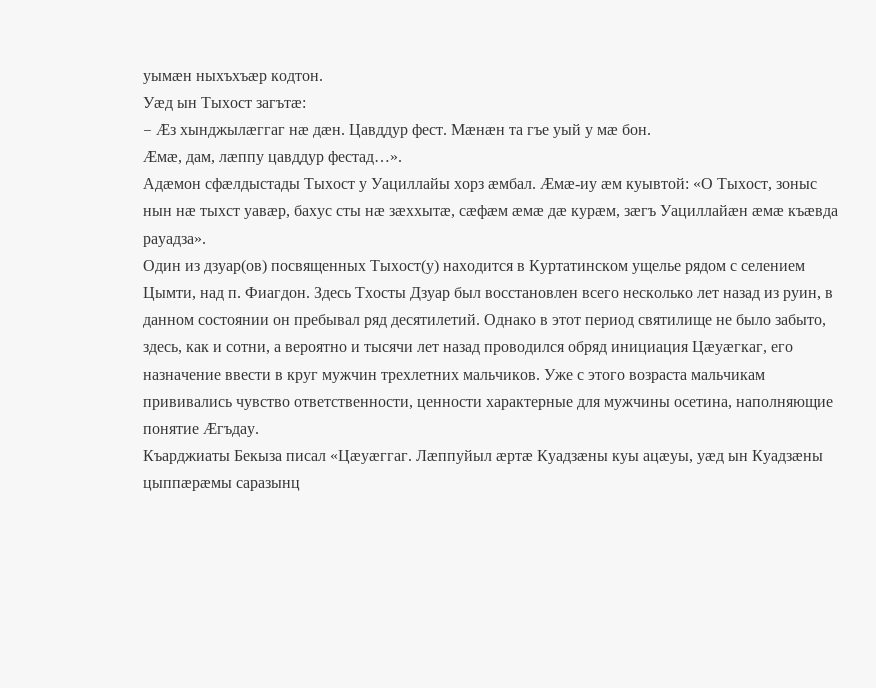уымæн ныхъхъæр кодтон.
Уæд ын Тыхост загътæ:
– Æз хынджылæггаг нæ дæн. Цавддур фест. Мæнæн та гъе уый у мæ бон.
Æмæ, дам, лæппу цавддур фестад…».
Адæмон сфæлдыстады Тыхост у Уациллайы хорз æмбал. Æмæ-иу æм куывтой: «О Тыхост, зоныс нын нæ тыхст уавæр, бахус сты нæ зæххытæ, сæфæм æмæ дæ курæм, зæгъ Уациллайæн æмæ къæвда рауадза».
Один из дзуар(ов) посвященных Тыхост(у) находится в Куртатинском ущелье рядом с селением Цымти, над п. Фиагдон. Здесь Тхосты Дзуар был восстановлен всего несколько лет назад из руин, в данном состоянии он пребывал ряд десятилетий. Однако в этот период святилище не было забыто, здесь, как и сотни, а вероятно и тысячи лет назад проводился обряд инициация Цæуæгкаг, его назначение ввести в круг мужчин трехлетних мальчиков. Уже с этого возраста мальчикам прививались чувство ответственности, ценности характерные для мужчины осетина, наполняющие понятие Æгъдау.
Къарджиаты Бекыза писал «Цæуæггаг. Лæппуйыл æртæ Куадзæны куы ацæуы, уæд ын Куадзæны цыппæрæмы саразынц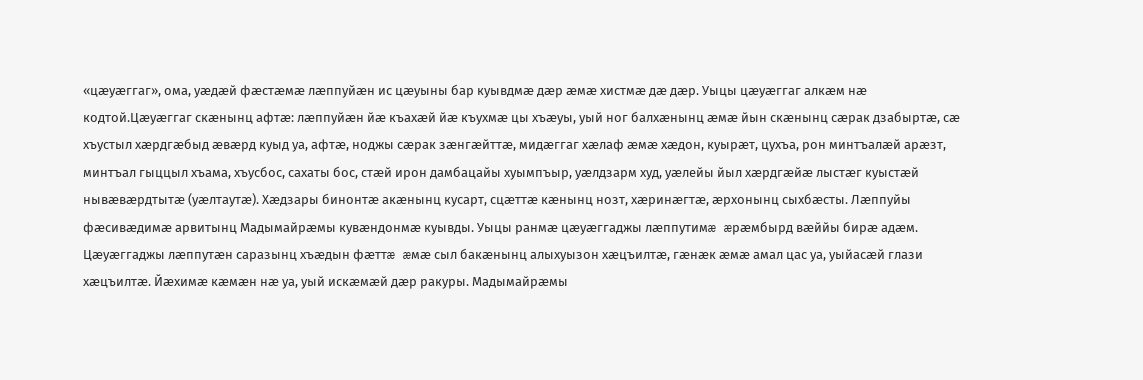«цæуæггаг», ома, уæдæй фæстæмæ лæппуйæн ис цæуыны бар куывдмæ дæр æмæ хистмæ дæ дæр. Уыцы цæуæггаг алкæм нæ кодтой.Цæуæггаг скæнынц афтæ: лæппуйæн йæ къахæй йæ къухмæ цы хъæуы, уый ног балхæнынц æмæ йын скæнынц сæрак дзабыртæ, сæ хъустыл хæрдгæбыд æвæрд куыд уа, афтæ, ноджы сæрак зæнгæйттæ, мидæггаг хæлаф æмæ хæдон, куырæт, цухъа, рон минтъалæй арæзт, минтъал гыццыл хъама, хъусбос, сахаты бос, стæй ирон дамбацайы хуымпъыр, уæлдзарм худ, уæлейы йыл хæрдгæйæ лыстæг куыстæй нывæвæрдтытæ (уæлтаутæ). Хæдзары бинонтæ акæнынц кусарт, сцæттæ кæнынц нозт, хæринæгтæ, æрхонынц сыхбæсты. Лæппуйы фæсивæдимæ арвитынц Мадымайрæмы кувæндонмæ куывды. Уыцы ранмæ цæуæггаджы лæппутимæ æрæмбырд вæййы бирæ адæм. Цæуæггаджы лæппутæн саразынц хъæдын фæттæ æмæ сыл бакæнынц алыхуызон хæцъилтæ, гæнæк æмæ амал цас уа, уыйасæй глази хæцъилтæ. Йæхимæ кæмæн нæ уа, уый искæмæй дæр ракуры. Мадымайрæмы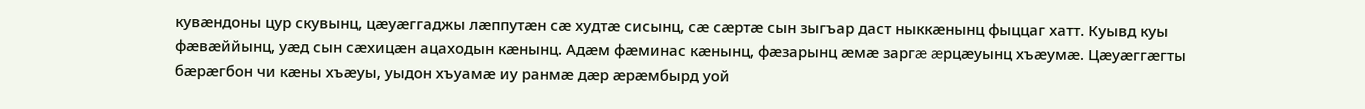кувæндоны цур скувынц, цæуæггаджы лæппутæн сæ худтæ сисынц, сæ сæртæ сын зыгъар даст ныккæнынц фыццаг хатт. Куывд куы фæвæййынц, уæд сын сæхицæн ацаходын кæнынц. Адæм фæминас кæнынц, фæзарынц æмæ заргæ æрцæуынц хъæумæ. Цæуæггæгты бæрæгбон чи кæны хъæуы, уыдон хъуамæ иу ранмæ дæр æрæмбырд уой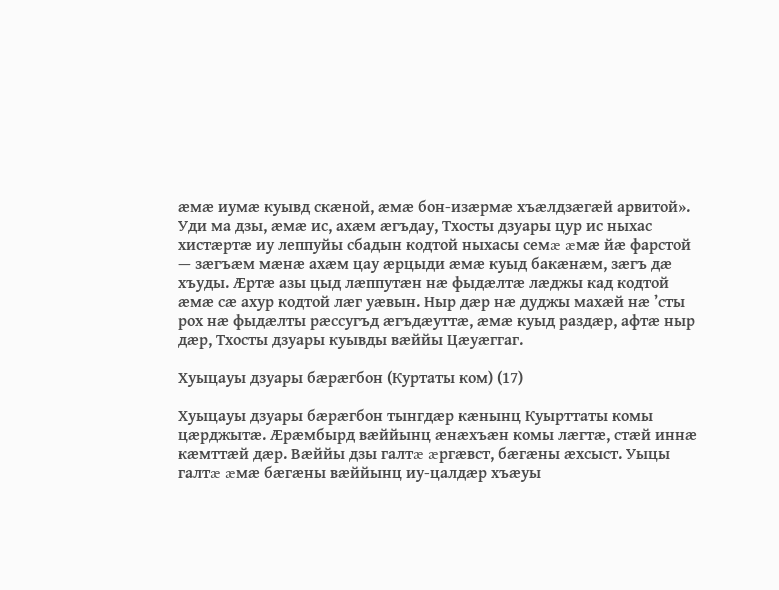æмæ иумæ куывд скæной, æмæ бон-изæрмæ хъæлдзæгæй арвитой».
Уди ма дзы, æмæ ис, ахæм æгъдау, Тхосты дзуары цур ис ныхас хистæртæ иу леппуйы сбадын кодтой ныхасы семæ æмæ йæ фарстой — зæгъæм мæнæ ахæм цау æрцыди æмæ куыд бакæнæм, зæгъ дæ хъуды. Æртæ азы цыд лæппутæн нæ фыдæлтæ лæджы кад кодтой æмæ сæ ахур кодтой лæг уæвын. Ныр дæр нæ дуджы махæй нæ ’сты рох нæ фыдæлты рæссугъд æгъдæуттæ, æмæ куыд раздæр, афтæ ныр дæр, Тхосты дзуары куывды вæййы Цæуæггаг.

Хуыцауы дзуары бæрæгбон (Куртаты ком) (17)

Хуыцауы дзуары бæрæгбон тынгдæр кæнынц Куырттаты комы цæрджытæ. Æрæмбырд вæййынц æнæхъæн комы лæгтæ, стæй иннæ кæмттæй дæр. Вæййы дзы галтæ æргæвст, бæгæны æхсыст. Уыцы галтæ æмæ бæгæны вæййынц иу-цалдæр хъæуы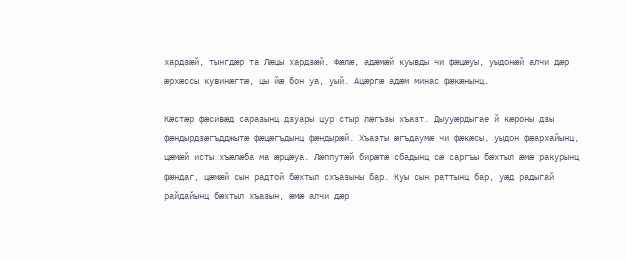хардзæй, тынгдæр та Лæцы хардзæй. Фæлæ, адæмæй куывды чи фæцæуы, уыдонæй алчи дæр æрхæссы кувинæгтæ, цы йæ бон уа, уый. Ацæргæ адæм минас фæкæнынц.

Кæстæр фæсивæд саразынц дзуары цур стыр лæгъзы хъазт. Дыууæрдыгае й кæроны дзы фæндырдзæгъдджытæ фæцæгъдынц фæндырæй. Хъазты æгъдаумæ чи фæкæсы, уыдон фæархайынц, цæмæй исты хъæлæба ма æрцæуа. Лæппутæй бирæтæ сбадынц сæ саргъы бæхтыл æмæ ракурынц фæндаг, цæмæй сын радтой бæхтыл схъазыны бар. Куы сын раттынц бар, уæд радыгай райдайынц бæхтыл хъазын, æмæ алчи дæр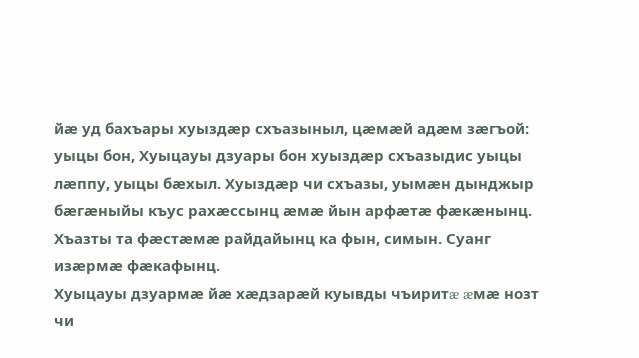йæ уд бахъары хуыздæр схъазыныл, цæмæй адæм зæгъой: уыцы бон, Хуыцауы дзуары бон хуыздæр схъазыдис уыцы лæппу, уыцы бæхыл. Хуыздæр чи схъазы, уымæн дынджыр бæгæныйы къус рахæссынц æмæ йын арфæтæ фæкæнынц. Хъазты та фæстæмæ райдайынц ка фын, симын. Суанг изæрмæ фæкафынц.
Хуыцауы дзуармæ йæ хæдзарæй куывды чъиритæ æмæ нозт чи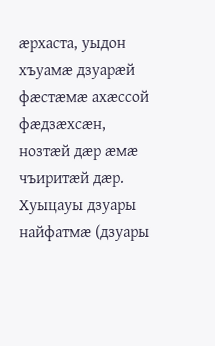æрхаста, уыдон хъуамæ дзуарæй фæстæмæ ахæссой фæдзæхсæн, нозтæй дæр æмæ чъиритæй дæр.
Хуыцауы дзуары найфатмæ (дзуары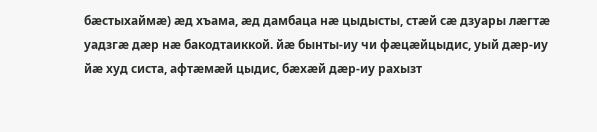бæстыхаймæ) æд хъама, æд дамбаца нæ цыдысты, стæй сæ дзуары лæгтæ уадзгæ дæр нæ бакодтаиккой. йæ бынты-иу чи фæцæйцыдис, уый дæр-иу йæ худ систа, афтæмæй цыдис, бæхæй дæр-иу рахызт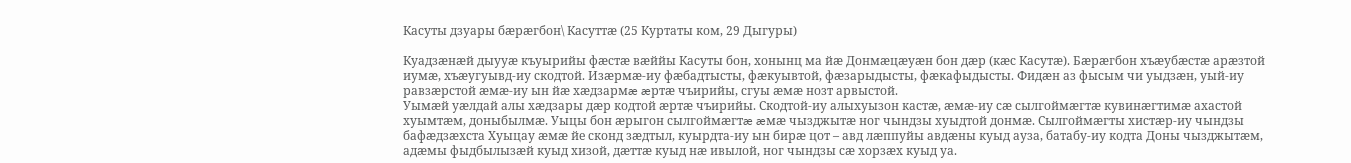Касуты дзуары бæрæгбон\ Касуттæ (25 Куртаты ком, 29 Дыгуры)

Куадзæнæй дыууæ къуырийы фæстæ вæййы Касуты бон, хонынц ма йæ Донмæцæуæн бон дæр (кæс Касутæ). Бæрæгбон хъæубæстæ арæзтой иумæ, хъæугуывд-иу скодтой. Изæрмæ-иу фæбадтысты, фæкуывтой, фæзарыдысты, фæкафыдысты. Фидæн аз фысым чи уыдзæн, уый-иу равзæрстой æмæ-иу ын йæ хæдзармæ æртæ чъирийы, сгуы æмæ нозт арвыстой.
Уымæй уæлдай алы хæдзары дæр кодтой æртæ чъирийы. Скодтой-иу алыхуызон кастæ, æмæ-иу сæ сылгоймæгтæ кувинæгтимæ ахастой хуымтæм, доныбылмæ. Уыцы бон æрыгон сылгоймæгтæ æмæ чызджытæ ног чындзы хуыдтой донмæ. Сылгоймæгты хистæр-иу чындзы бафæдзæхста Хуыцау æмæ йе сконд зæдтыл, куырдта-иу ын бирæ цот – авд лæппуйы авдæны куыд ауза, батабу-иу кодта Доны чызджытæм, адæмы фыдбылызæй куыд хизой, дæттæ куыд нæ ивылой, ног чындзы сæ хорзæх куыд уа.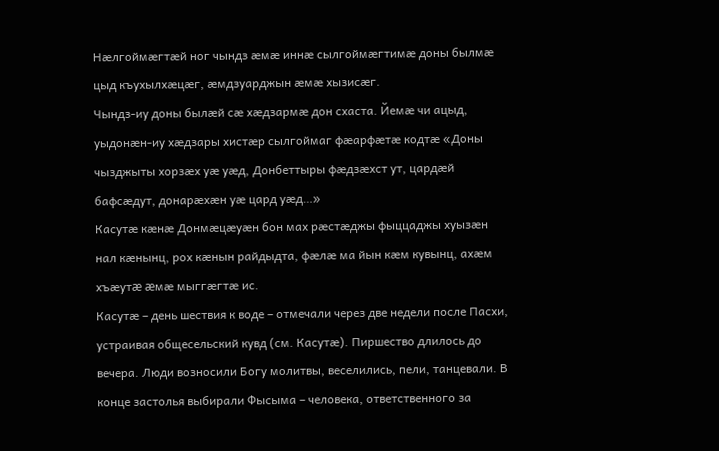Нæлгоймæгтæй ног чындз æмæ иннæ сылгоймæгтимæ доны былмæ цыд къухылхæцæг, æмдзуарджын æмæ хызисæг.
Чындз-иу доны былæй сæ хæдзармæ дон схаста. Йемæ чи ацыд, уыдонæн-иу хæдзары хистæр сылгоймаг фæарфæтæ кодтæ «Доны чызджыты хорзæх уæ уæд, Донбеттыры фæдзæхст ут, цардæй бафсæдут, донарæхæн уæ цард уæд…»
Касутæ кæнæ Донмæцæуæн бон мах рæстæджы фыццаджы хуызæн нал кæнынц, рох кæнын райдыдта, фæлæ ма йын кæм кувынц, ахæм хъæутæ æмæ мыггæгтæ ис.
Касутæ – день шествия к воде – отмечали через две недели после Пасхи, устраивая общесельский кувд (см. Касутæ). Пиршество длилось до вечера. Люди возносили Богу молитвы, веселились, пели, танцевали. В конце застолья выбирали Фысыма – человека, ответственного за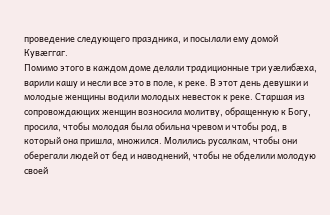проведение следующего праздника, и посылали ему домой Кувæггаг.
Помимо этого в каждом доме делали традиционные три уæлибæха, варили кашу и несли все это в поле, к реке. В этот день девушки и молодые женщины водили молодых невесток к реке. Старшая из сопровождающих женщин возносила молитву, обращенную к Богу, просила, чтобы молодая была обильна чревом и чтобы род, в который она пришла, множился. Молились русалкам, чтобы они оберегали людей от бед и наводнений, чтобы не обделили молодую своей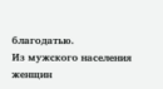благодатью.
Из мужского населения женщин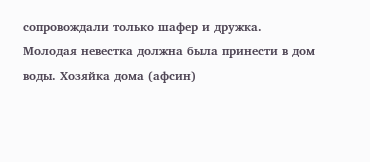сопровождали только шафер и дружка.
Молодая невестка должна была принести в дом воды. Хозяйка дома (афсин)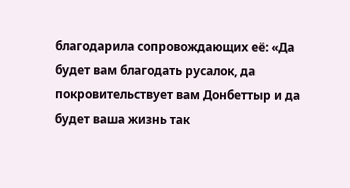благодарила сопровождающих её: «Да будет вам благодать русалок, да покровительствует вам Донбеттыр и да будет ваша жизнь так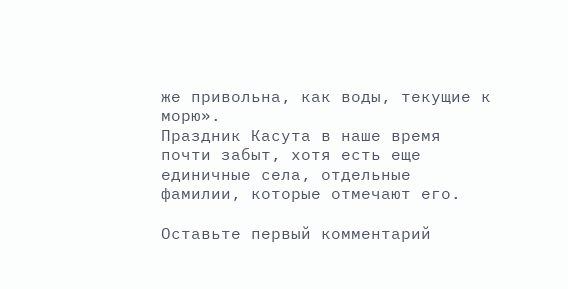же привольна, как воды, текущие к морю».
Праздник Касута в наше время почти забыт, хотя есть еще единичные села, отдельные фамилии, которые отмечают его.

Оставьте первый комментарий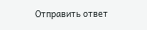Отправить ответ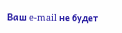Ваш e-mail не будет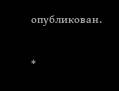опубликован.


*